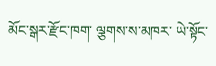མོང་སྒར་རྫོང་ཁག་ ལྕགས་ས་མཁར་ ཡེ་སྟོང་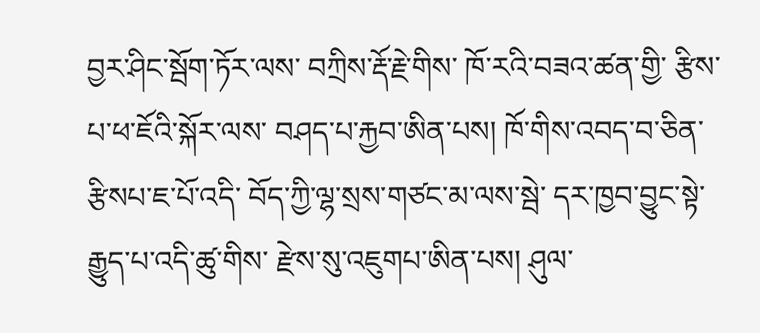བྱར་ཤིང་སྦོག་ཏོར་ལས་ བཀྲིས་རྡོ་རྗེ་གིས་ ཁོ་རའི་བཟའ་ཚན་གྱི་ རྩིས་པ་ཕ་ཇོའི་སྐོར་ལས་ བཤད་པ་རྐྱབ་ཨིན་པས། ཁོ་གིས་འབད་བ་ཅིན་ རྩིསཔ་ཇ་པོ་འདི་ བོད་ཀྱི་ལྷ་སྲས་གཙང་མ་ལས་སྦེ་ དར་ཁྱབ་བྱུང་སྟེ་ རྒྱུད་པ་འདི་ཚུ་གིས་ རྫེས་སུ་འཇུགཔ་ཨིན་པས། ཤུལ་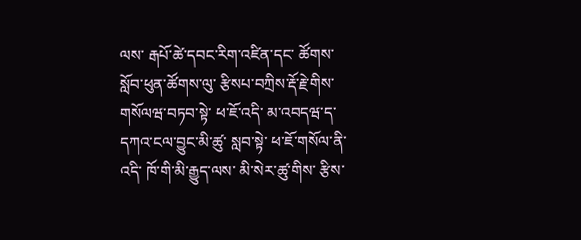ལས་ རྒཔོ་ཚེ་དབང་རིག་འཛིན་དང་ ཚོགས་སློབ་ཕུན་ཚོགས་ལུ་ རྩིསཔ་བཀྲིས་རྡོ་རྗེ་གིས་ གསོལཝ་བཏབ་སྟེ་ ཕ་ཇོ་འདི་ མ་འབདཝ་ད་དཀའ་ངལ་བྱུང་མི་ཚུ་ སླབ་སྟེ་ ཕ་ཇོ་གསོལ་ནི་འདི་ ཁོ་གི་མི་རྒྱུད་ལས་ མི་སེར་ཚུ་གིས་ རྩིས་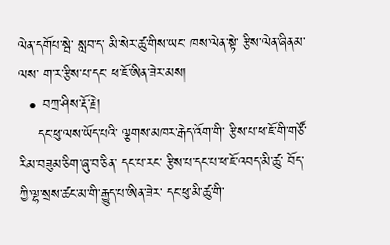ལེན་དགོཔ་སྦེ་ སླབ་ད་ མི་སེར་ཚུ་གིས་ཡང་ ཁས་ལེན་སྟེ་ རྩིས་ལེན་ཞིནམ་ལས་ ག་ར་རྩིས་པ་དང་ ཕ་ཇོ་ཨིན་ཟེར་མས།
  • བཀྲ་ཤིས་རྡོ་རྗེ།
    དང་ཕུ་ལས་ཡོད་པའི་ ལྕགས་མཁར་རྒེད་འོག་གི་ རྩིས་པ་ཕ་ཇོ་གི་གཙོ་རིམ་བཟུམ་ཅིག་ཞུ་བ་ཅིན་ དང་པ་རང་ རྩིས་པ་དང་པ་ཕ་ཇོ་འབད་མི་ཚུ་ བོད་ཀྱི་ལྷ་སྲས་ཚང་མ་གི་རྒྱུད་པ་ཨིན་ཟེར་ དང་ཕུ་མི་ཚུ་གི་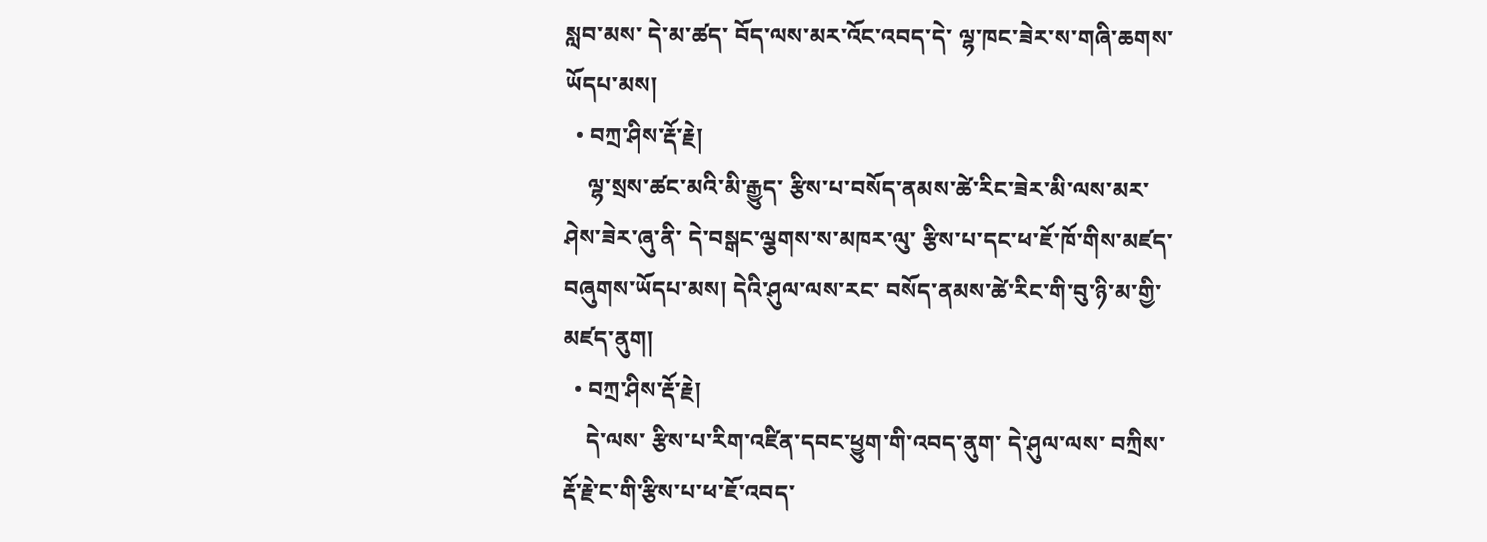སླབ་མས་ དེ་མ་ཚད་ བོད་ལས་མར་འོང་འབད་དེ་ ལྷ་ཁང་ཟེར་ས་གཞི་ཆགས་ཡོདཔ་མས།
  • བཀྲ་ཤིས་རྡོ་རྗེ།
    ལྷ་སྲས་ཚང་མའི་མི་རྒྱུད་ རྩིས་པ་བསོད་ནམས་ཚེ་རིང་ཟེར་མི་ལས་མར་ཤེས་ཟེར་ཞུ་ནི་ དེ་བསྒང་ལྕགས་ས་མཁར་ལུ་ རྩིས་པ་དང་ཕ་ཇོ་ཁོ་གིས་མཛད་བཞུགས་ཡོདཔ་མས། དེའི་ཤུལ་ལས་རང་ བསོད་ནམས་ཚེ་རིང་གི་བུ་ཉི་མ་གྱི་མཛད་ནུག།
  • བཀྲ་ཤིས་རྡོ་རྗེ།
    དེ་ལས་ རྩིས་པ་རིག་འཛིན་དབང་ཕྱུག་གི་འབད་ནུག་ དེ་ཤུལ་ལས་ བཀྲིས་རྡོ་རྗེ་ང་གི་རྩིས་པ་ཕ་ཇོ་འབད་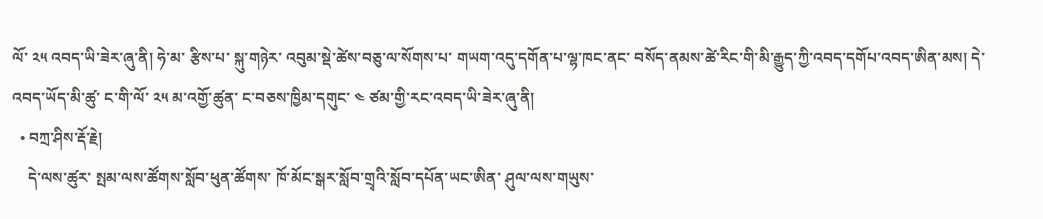ལོ་ ༢༥ འབད་ཡི་ཟེར་ཞུ་ནི། ཧེ་མ་ རྩིས་པ་ སྐུ་གཉེར་ འབུམ་སྡེ་ཚེས་བཅུ་ལ་སོགས་པ་ གཡག་འདུ་དགོན་པ་ལྷ་ཁང་ནང་ བསོད་ནམས་ཚེ་རིང་གི་མི་རྒྱུད་ཀྱི་འབད་དགོཔ་འབད་ཨིན་མས། དེ་འབད་ཡོད་མི་ཚུ་ ང་གི་ལོ་ ༢༥ མ་འགྱོ་ཚུན་ ང་བཅས་ཁྱིམ་དགུང་ ༤ ཙམ་གྱི་རང་འབད་ཡི་ཟེར་ཞུ་ནི།
  • བཀྲ་ཤིས་རྡོ་རྗེ།
    དེ་ལས་ཚུར་ སྤམ་ལས་ཚོགས་སློབ་ཕུན་ཚོགས་ ཁོ་མོང་སྒར་སློབ་གྲྭའི་སློབ་དཔོན་ཡང་ཨིན་ ཤུལ་ལས་གཡུས་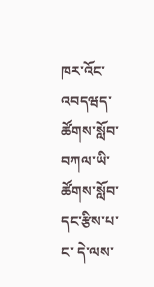ཁར་འོང་འབདཝད་ ཚོགས་སློབ་བཀལ་ཡི་ ཚོགས་སློབ་དང་རྩིས་པ་ང་ དེ་ལས་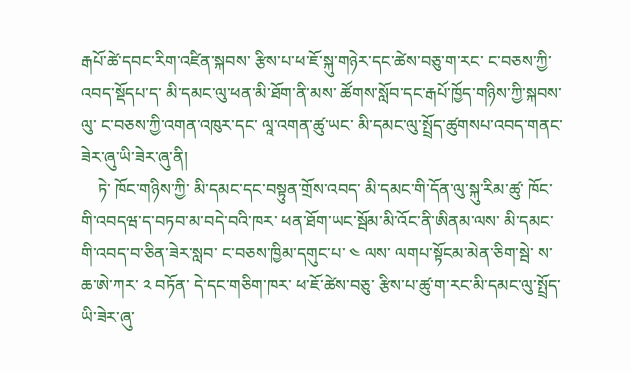རྒཔོ་ཚེ་དབང་རིག་འཛིན་སྐབས་ རྩིས་པ་ཕ་ཇོ་སྐུ་གཉེར་དང་ཚེས་བཅུ་ག་རང་ ང་བཅས་ཀྱི་འབད་སྡོདཔ་ད་ མི་དམང་ལུ་ཕན་མི་ཐོག་ནི་མས་ ཚོགས་སློབ་དང་རྒཔོ་ཁྱོད་གཉིས་ཀྱི་སྐབས་ལུ་ ང་བཅས་ཀྱི་འགན་འཁུར་དང་ ལཱ་འགན་ཚུ་ཡང་ མི་དམང་ལུ་སྤྲོད་ཚུགསཔ་འབད་གནང་ཟེར་ཞུ་ཡི་ཟེར་ཞུ་ནི།
    ཏེ་ ཁོང་གཉིས་ཀྱི་ མི་དམང་དང་བསྟུན་གྲོས་འབད་ མི་དམང་གི་དོན་ལུ་སྐུ་རིམ་ཚུ་ ཁོང་གི་འབདཝ་ད་བཏབ་མ་བདེ་བའི་ཁར་ ཕན་ཐོག་ཡང་སྦོམ་མི་འོང་ནི་ཨིནམ་ལས་ མི་དམང་གི་འབད་བ་ཅིན་ཟེར་སླབ་ ང་བཅས་ཁྱིམ་དགུང་པ་ ༤ ལས་ ལགཔ་སྟོངམ་མེན་ཅིག་སྦེ་ ས་ཆ་ཨེ་ཀར་ ༢ བཏོན་ དེ་དང་གཅིག་ཁར་ ཕ་ཇོ་ཚེས་བཅུ་ རྩིས་པ་ཚུ་ག་རང་མི་དམང་ལུ་སྤྲོད་ཡི་ཟེར་ཞུ་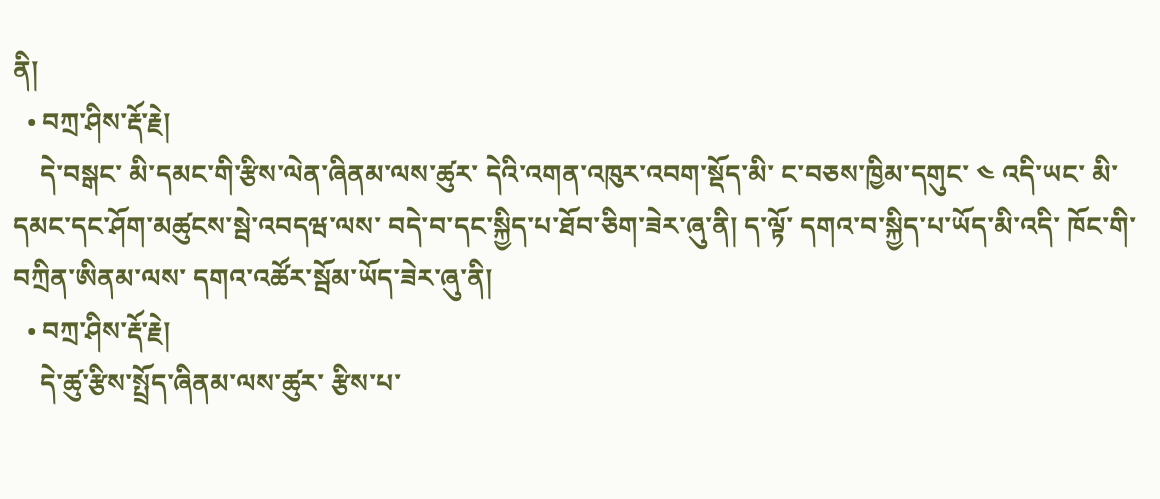ནི།
  • བཀྲ་ཤིས་རྡོ་རྗེ།
    དེ་བསྒང་ མི་དམང་གི་རྩིས་ལེན་ཞིནམ་ལས་ཚུར་ དེའི་འགན་འཁུར་འབག་སྡོད་མི་ ང་བཅས་ཁྱིམ་དགུང་ ༤ འདི་ཡང་ མི་དམང་དང་ཤོག་མཚུངས་སྦེ་འབདཝ་ལས་ བདེ་བ་དང་སྐྱིད་པ་ཐོབ་ཅིག་ཟེར་ཞུ་ནི། ད་ལྟོ་ དགའ་བ་སྐྱིད་པ་ཡོད་མི་འདི་ ཁོང་གི་བཀྲིན་ཨིནམ་ལས་ དགའ་འཚོར་སྦོམ་ཡོད་ཟེར་ཞུ་ནི།
  • བཀྲ་ཤིས་རྡོ་རྗེ།
    དེ་ཚུ་རྩིས་སྤྲོད་ཞིནམ་ལས་ཚུར་ རྩིས་པ་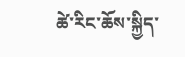ཚེ་རིང་ཆོས་སྐྱིད་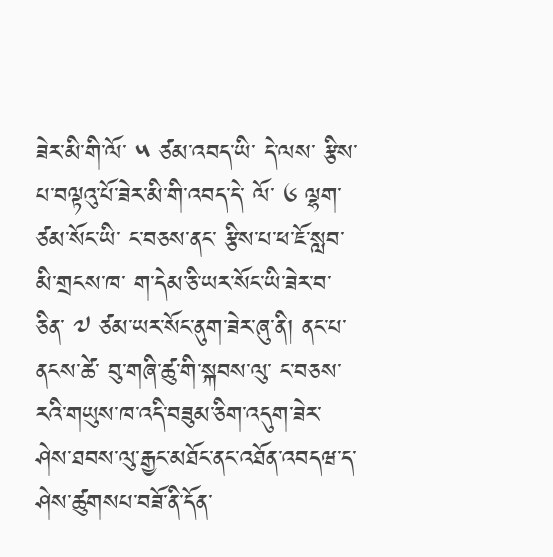ཟེར་མི་གི་ལོ་ ༥ ཙམ་འབད་ཡི་ དེ་ལས་ རྩིས་པ་བལྟའུ་པོ་ཟེར་མི་གི་འབད་དེ་ ལོ་ ༦ ལྷག་ཙམ་སོང་ཡི་ ང་བཅས་ནང་ རྩིས་པ་ཕ་ཇོ་སླབ་མི་གྲངས་ཁ་ ག་དེམ་ཅི་ཡར་སོང་ཡི་ཟེར་བ་ཅིན་ ༧ ཙམ་ཡར་སོང་ནུག་ཟེར་ཞུ་ནི། ནང་པ་ནངས་ཚེ་ བུ་གཞི་ཚུ་གི་སྐབས་ལུ་ ང་བཅས་རའི་གཡུས་ཁ་འདི་བཟུམ་ཅིག་འདུག་ཟེར་ ཤེས་ཐབས་ལུ་རྒྱང་མཐོང་ནང་འཐོན་འབདཝ་ད་ ཤེས་ཚུགསཔ་བཟོ་ནི་དོན་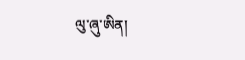ལུ་ཞུ་ཨིན།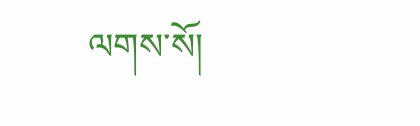ལགས་སོ།